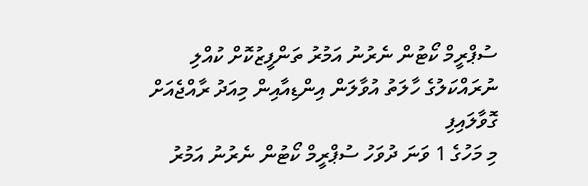ސުޕްރީމް ކޯޓުން ނެރުނު އަމުރު ތަންފީޒުކޮށް ކުއްލި ނުރައްކަލުގެ ހާލަތު އުވާލަން އިންޑިއާއިން މިއަދު ރާއްޖެއަށް ގޮވާލައިފި
މި މަހުގެ 1 ވަނަ ދުވަހު ސުޕްރީމް ކޯޓުން ނެރުނު އަމުރު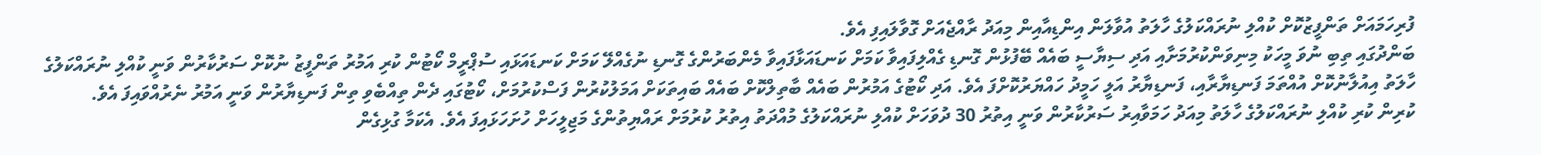ފުރިހަމައަށް ތަންފީޒުކޮށް ކުއްލި ނުރައްކަލުގެ ހާލަތު އުވާލަން އިންޑިއާއިން މިއަދު ރާއްޖެއަށް ގޮވާލައިފި އެވެ.
ބަންދުގައި ތިބި ނުވަ މީހަކު މިނިވަންކުރުމަށާއި އަދި ސިޔާސީ ބައެއް ބޭފުޅުން ގޮނޑި ގެއްލިފައިވާ ކަމަށް ކަނޑައަޅާފައިވާ މެންބަރުންގެ ގޮނޑި ނުގެއްލޭ ކަމަށް ކަނޑައަޅައި ސުޕްރީމް ކޯޓުން ކުރި އަމުރު ތަންފީޒު ނުކޮށް ސަރުކާރުން ވަނީ ކުއްލި ނުރައްކަލުގެ ހާލަތު އިއުލާނުކޮށް އުއްތަމަ ފަނޑިޔާރާއި، ފަނޑިޔާރު އަލީ ހަމީދު ހައްޔަރުކޮށްފަ އެވެ. އަދި ކޯޓުގެ އަމުރުން ބައެއް ބާތިލްކޮށް ބައެއް ބައިތަކަށް އަމަލުކުރުން ފަސްކުރުމަށް، ކޯޓުގައި ދެން ތިއްބެވި ތިން ފަނޑިޔާރުން ވަނީ އަމުރު ނެރުއްވައިފަ އެވެ.
ކުރިން ކުރި ކުއްލި ނުރައްކަލުގެ ހާލަތު މިއަދު ހަމަވާއިރު ސަރުކާރުން ވަނީ އިތުރު 30 ދުވަހަށް ކުއްލި ނުރައްކަލުގެ މުއްދަތު އިތުރު ކުރުމަށް ރައްޔިތުންގެ މަޖިލީހަށް ހުށަހަޅައިފަ އެވެ. އެކަމާ ގުޅިގެން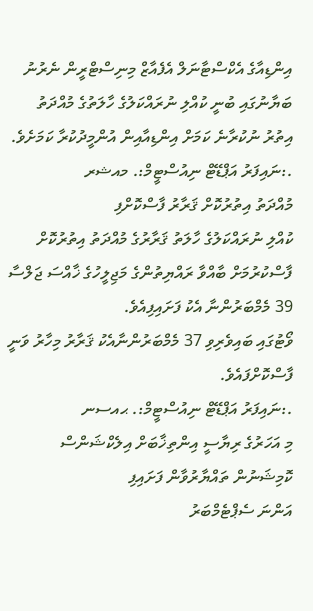އިންޑިއާގެ އެކްސްޓާނަލް އެފެއާޒް މިނިސްޓްރީން ނެރުނު ބަޔާނުގައި ބުނީ ކުއްލި ނުރައްކަލުގެ ހާލަތުގެ މުއްދަތު އިތުރު ނުކުރާނެ ކަމަށް އިންޑިއާއިން އުންމީދުކުރާ ކަމަށެވެ.
.:ނައިފަރު އަޕްޑޭޓް ނިއުސްޓީމް:. މއޝރ
މުއްދަތު އިތުރުކޮށް ޤަރާރު ފާސްކޮށްފި
ކުއްލި ނުރައްކަލުގެ ހާލަތު ޤަރާރުގެ މުއްދަތު އިތުރުކޮށް ފާސްކުރުމަށް ބާއްވާ ރައްޔިތުންގެ މަޖިލީހުގެ ޚާއްސަ ޖަލްސާ 39 މެމްބަރުންނާ އެކު ފަށައިފިއެވެ.
ވޯޓުގައި ބައިވެރިވި 37 މެމްބަރުންނާއެކު ޤަރާރު މިހާރު ވަނީ ފާސްކޮށްފައެވެ.
.:ނައިފަރު އަޕްޑޭޓް ނިއުސްޓީމް:. ޙއސނ
މި އަހަރުގެ ރިޔާސީ އިންތިޚާބަށް އިލެކްޝަންސް ކޮމިޝަނުން ތައްޔާރުވާން ފަށައިފި
އަންނަ ސެޕްޓެމްބަރު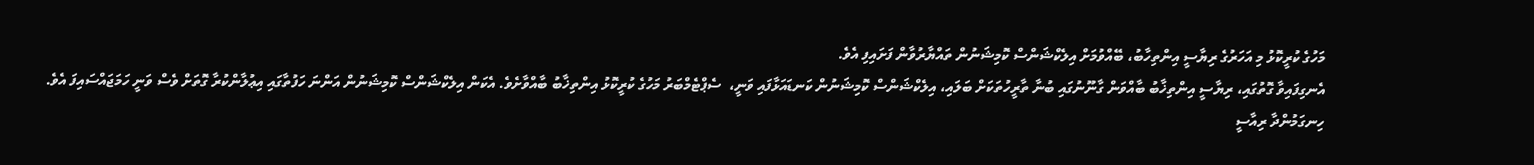މަހުގެ ކުރީކޮޅު މި އަހަރުގެ ރިޔާސީ އިންތިހާބު، ބޭއްވުމަށް އިލެކްޝަންސް ކޮމިޝަނުން ތައްޔާރުވާން ފަށައިފި އެވެ.
އެނގިފައިވާ ގޮތުގައި، ރިޔާސީ އިންތިޚާބު ބާއްވަން ގާނޫނުގައި ބުނާ ތާރީހުތަކަށް ބަލައި، އިލެކްޝަންސް ކޮމިޝަނުން ކަނޑައަޅާފައި ވަނީ،  ސެޕްޓެމްބަރު މަހުގެ ކުރީކޮޅު އިންތިޚާބު ބާއްވާށެވެ. އެކަން އިލެކްޝަންސް ކޮމިޝަނުން އަންނަ ހަފުތާގައި އިޢުލާންކުރާ ގޮތަށް ވެސް ވަނީ ހަމަޖައްސައިފަ އެވެ.
ހިނގަމުންދާ ރިއާސީ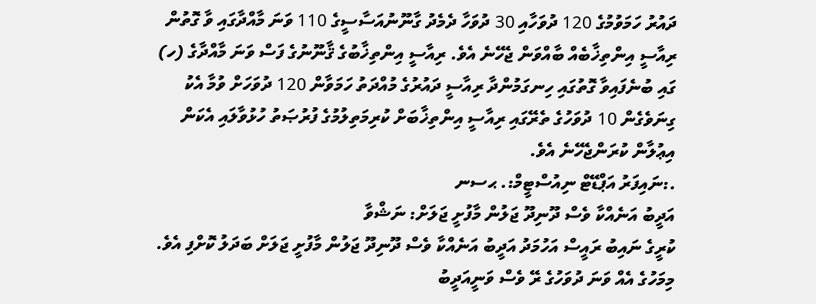ދައުރު ހަމަވުމުގެ 120 ދުވަހާއި 30 ދުވަހާ ދެމެދު ގާނޫނުއަސާސީގެ 110 ވަނަ މާއްދާގައި ވާ ގޮތުން ރިއާސީ އިންތިޚާބެއް ބާއްވަން ޖެހޭނެ އެވެ. ރިއާސީ އިންތިޚާބުގެ ޤާނޫނުގެ ފަސް ވަނަ މާއްދާގެ (ހ) ގައި ބުނެފައިވާ ގޮތުގައި ހިނގަމުންދާ ރިއާސީ ދައުރުގެ މުއްދަތު ހަމަވާން 120 ދުވަހަށް ވުމާ އެކު ގިނަވެގެން 10 ދުވަހުގެ ތެރޭގައި ރިއާސީ އިންތިޚާބަށް ކުރިމަތިލުމުގެ ފުރުޞަތު ހުޅުވާލައި އެކަން އިޢުލާން ކުރަންޖެހޭނެ އެވެ.
.:ނައިފަރު އަޕްޑޭޓް ނިއުސްޓީމް:. ޙސނ
އަދީބު އަނެއްކާ ވެސް ދޫނިދޫ ޖަލުން މާފުށީ ޖަލަށް: ނަޝްވާ
ކުރީގެ ނައިބު ރައީސް އަހުމަދު އަދީބު އަނެއްކާ ވެސް ދޫނިދޫ ޖަލުން މާފުށީ ޖަލަށް ބަދަލު ކޮށްފި އެވެ.
މިމަހުގެ އެއް ވަނަ ދުވަހުގެ ރޭ ވެސް ވަނީއަދީބު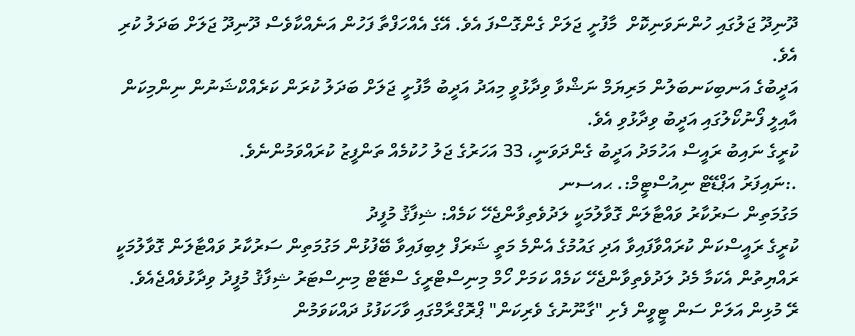ދޫނިދޫ ޖަލުގައި ހުންނަވަނިކޮށް  މާފުށީ ޖަލަށް ގެންގޮސްފަ އެވެ. އޭގެ އެއްހަފްތާ ފަހުން އަނެއްކާވެސް ދޫނިދޫ ޖަލަށް ބަދަލު ކުރި އެވެ.
އަދީބުގެ އަނބިކަނބަލުން މަރިޔަމް ނަޝްވާ ވިދާޅުވީ މިއަދު އަދީބު މާފުށީ ޖަލަށް ބަދަލު ކުރަން ކަރެއްކްޝަނުން ނިންމިކަން އާއިލީ ފޯނުކޯލުގައި އަދީބު ވިދާޅުވި އެވެ.
ކުރީގެ ނައިބު ރައީސް އަހުމަދު އަދީބު ގެންދަވަނީ، 33 އަހަރުގެ ޖަލު ހުކުމެއް ތަންފީޒު ކުރައްވަމުންނެވެ.
.:ނައިފަރު އަޕްޑޭޓް ނިއުސްޓީމް:. ޙއސނ
މަގުމަތިން ސަރުކާރު ވައްޓާލަން ގޮވާލުމަކީ ލަދުވެތިވާންޖެހޭ ކަމެއް: ޝިފާޤު މުފީދު
ކުރީގެ ރައީސްކަން ކުރައްވާފައިވާ އަދި ގައުމުގެ އެންމެ މަތީ ޝަރަފް ލިބިފައިވާ ބޭފުޅުން މަގުމަތިން ސަރުކާރު ވައްޓާލަން ގޮވާލުމަކީ ރައްޔިތުން އެކަމާ މެދު ލަދުވެތިވާންޖެހޭ ކަމެއް ކަމަށް ހޯމް މިނިސްޓްރީގެ ސްޓޭޓް މިނިސްޓަރު ޝިފާޤު މުފީދު ވިދާޅުވެއްޖެއެވެ.
ރޭ މުޅިން އަލަށް ސަން ޓީވީން ފެށި "ގާނޫނުގެ ވެރިކަން" ޕްރޮގްރާމްގައި ވާހަކަފުޅު ދައްކަވަމުން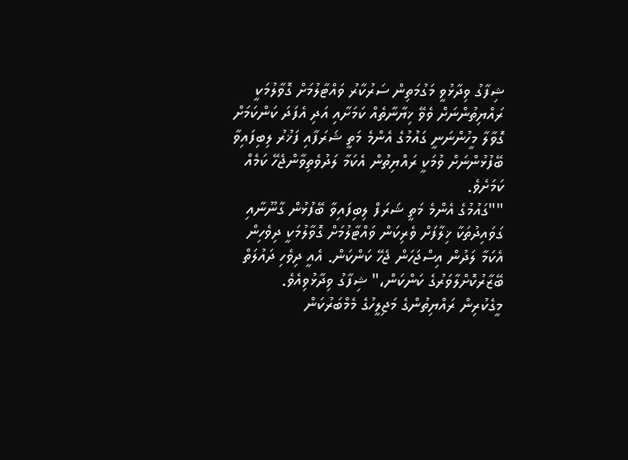ޝިފާގު ވިދާޅުވީ މަގުމަތިން ސަރުކާރު ވައްޓާލުމަށް ގޮވާލުމަކީ ރައްޔިތުންނަށް ވެވޭ ޚިޔާނާތެއް ކަމަށާއި އަދި އެފަދަ ކަންކަމަށް ގޮވާލާ މީހުންނަނީ ގައުމުގެ އެންމެ މަތީ ޝަރަފާއި ފަޚުރު ލިބިފައިވާ ބޭފުޅުންނަށް ވުމަކީ ރައްޔިތުން އެކަމާ ލަދުވެތިވާންޖެހޭ ކަމެއް ކަމަށެވެ.
""ގައުމުގެ އެންމެ މަތީ ޝަރަފް ލިބިފައިވާ ބޭފުޅުން ގާނޫނާއި ގަވައިދުތަކާ ޚިލާފަށް ވެރިކަން ވައްޓާލުމަށް ގޮވާލުމަކީ ދިވެހިން އެކަމާ ލަދުން އިސްޖަހަން ޖެހޭ ކަންކަން. އެއީ ދިވެހި ދައުލަތް ބޭޒާރުކޮށްލާވަރުގެ ކަންކަން،" ޝިފާގު ވިދާޅުވިއެވެ.
މީގެކުރިން ރައްޔިތުންގެ މަޖިލީހުގެ މެމްބަރުކަން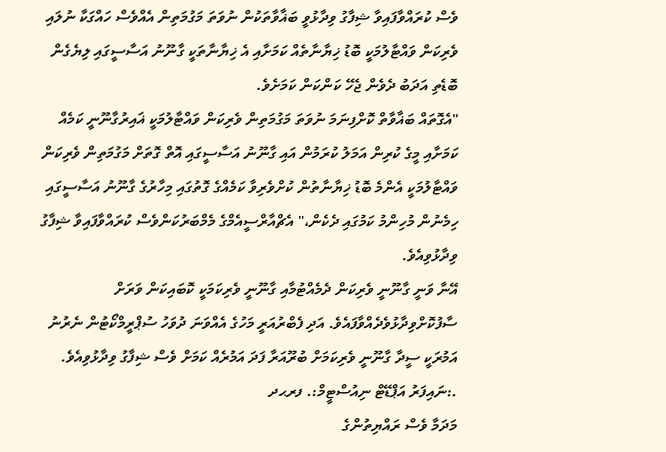ވެސް ކުރައްވާފައިވާ ޝިފާގު ވިދާޅުވީ ބަޣާވާތަކުން ނުވަތަ މަގުމަތިން އެއްވެސް ހައްގަކާ ނުލައި ވެރިކަން ވައްޓާލުމަކީ ބޮޑު ޚިޔާނާތެއް ކަމަށާއި އެ ޚިޔާނާތަކީ ގާނޫނު އަސާސީގައި ލިޔެގެން ބޮޑެތި އަދަބު ދެވެން ޖެހޭ ކަންކަން ކަމަށެވެ.
"އެގޮތައް ބަޣާވާތް ކޮށްފިނަމަ ނުވަތަ މަގުމަތިން ވެރިކަން ވައްޓާލުމަކީ ޣައިރުގާނޫނީ ކަމެއް ކަމަށާއި މީގެ ކުރިން އަމަލު ކުރަމުން އައި ގާނޫނު އަސާސީގައި އޮތް ގޮތަށް މަގުމަތިން ވެރިކަން ވައްޓާލުމަކީ އެންމެ ބޮޑު ޚިޔާނާތުން ކުށްވެރިވާ ކަމެއްގެ ގޮތުގައި މިހާރުގެ ގާނޫނު އަސާސީގައި ހިމެނުން މުހިންމު ކަމުގައި ދެކެން،" އެޗްއާރްސީއެމްގެ މެމްބަރުކަންވެސް ކުރައްވާފައިވާ ޝިފާގު ވިދާޅުވިއެވެ.
އޭނާ ވަނީ ގާނޫނީ ވެރިކަން ދެމެއްޓުމާއި ގާނޫނީ ވެރިކަމަކީ ކޮބައިކަން ވަރަށް ސާފުކޮށްވިދާޅުވެދެއްވާފައެވެ. އަދި ފެބްރުއަރީ މަހުގެ އެއްވަނަ ދުވަހު ސުޕްރީމްކޯޓުން ނެރުނު އަމުރަކީ ސީދާ ގާނޫނީ ވެރިކަމަށް ބުރޫއަރާ ފަދަ އަމުރެއް ކަމަށް ވެސް ޝިފާގު ވިދާޅުވިއެވެ.
.:ނައިފަރު އަޕްޑޭޓް ނިއުސްޓީމް:. ފރޙދ
މަދަމާ ވެސް ރައްޔިތުންގެ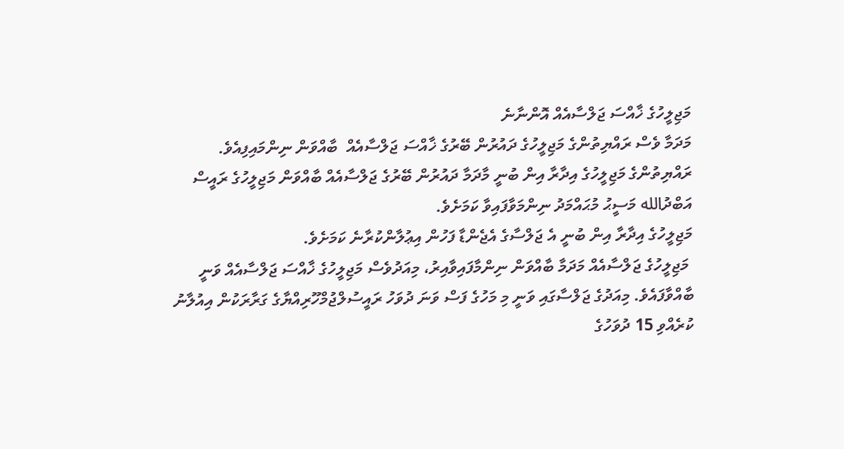މަޖިލީހުގެ ޚާއްސަ ޖަލްސާއެއް އޮންނާނެ
މަދަމާ ވެސް ރައްޔިތުންގެ މަޖިލީހުގެ ދައުރުން ބޭރުގެ ޚާއްސަ ޖަލްސާއެއް  ބާއްވަން ނިންމައިފިއެވެ.
ރައްޔިތުންގެ މަޖިލީހުގެ އިދާރާ އިން ބުނީ މާދަމާ ދައުރުން ބޭރުގެ ޖަލްސާއެއް ބާއްވަން މަޖިލީހުގެ ރައީސް އަބްދުالله މަސީޙު މުޙައްމަދު ނިންމަވާފައިވާ ކަމަށެވެ.
މަޖިލީހުގެ އިދާރާ އިން ބުނީ އެ ޖަލްސާގެ އެޖެންޑާ ފަހުން އިޢުލާންކުރާނެ ކަމަށެވެ.
 މަޖިލީހުގެ ޖަލްސާއެއް މަދަމާ ބާއްވަން ނިންމާފައިވާއިރު، މިއަދުވެސް މަޖިލީހުގެ ޚާއްސަ ޖަލްސާއެއް ވަނީ ބާއްވާފައެވެ. މިއަދުގެ ޖަލްސާގައި ވަނީ މި މަހުގެ ފަސް ވަނަ ދުވަހު ރައީސުލްޖުމްހޫރިއްޔާގެ ގަރާރަކުން އިއުލާނު ކުރެއްވި 15 ދުވަހުގެ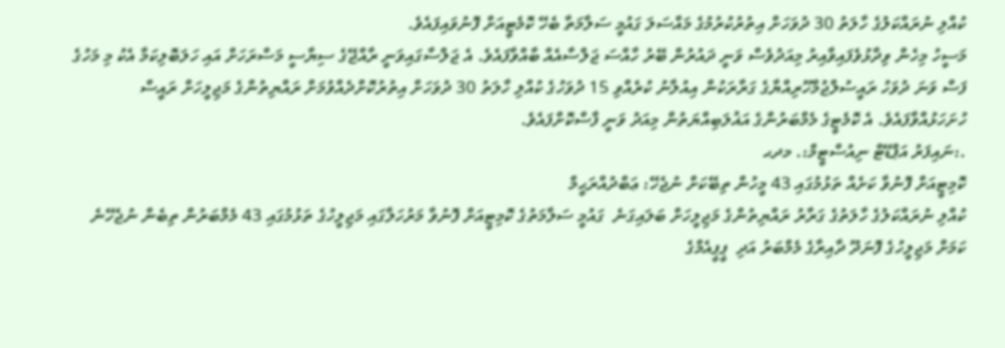ކުއްލި ނުރައްކަލުގެ ހާލަތު 30 ދުވަހަށް އިތުރުކުރުމުގެ މައްސަލަ ގައުމީ ސަލާމަތާ ބެހޭ ކޮމެޓީއަށް ފޮނުވައިފައެވެ.
މަސީހު މިހެން ވިދާޅުވެފައިވާއިރު މިއަދުވެސް ވަނީ ދައުރުން ބޭރު ހާއްސަ ޖަލްސާއެއް ބާއްވާފައެވެ. އެ ޖަލްސާގައިވަނީ ރާއްޖޭގެ ސިޔާސީ މަސްރަހަށް އައި ހަލަބޮލިކަމާ އެކު މި މަހުގެ ފަސް ވަނަ ދުވަހު ރައީސުލްޖުމްހޫރިއްޔާގެ ގަރާރަކުން އިއުލާނު ކުރެއްވި 15 ދުވަހުގެ ކުއްލި ހާލަތު 30 ދުވަހަށް އިތުރުކޮށްދެއްވުމަށް ރައްޔިތުންގެ މަޖިލީހަށް ރައީސް ހުށަހަޅުއްވާފައެވެ. އެ ކޮމެޓީގެ މެމްބަރުންގެ އަޣުލަބިއްޔަތުން މިއަދު ވަނީ ފާސްކޮށްފައެވެ.
.:ނައިފަރު އަޕްޑޭޓް ނިއުސްޓީމް:. މދޙ
ކޮމިޓީއަށް ފޮނުވާ ކަށެއް ތަޅުމުގައި 43 މީހުން ތިބޭކަށް ނުޖެހޭ: ޢަބްދުއްރަޙީމް
ކުއްލި ނުރައްކަލުގެ ހާލަތުގެ ގަރާރު ރައްޔިތުންގެ މަޖިލީހަށް ބަލައިގަނެ  ގައުމީ ސަލާމަތުގެ ކޮމިޓީއަށް ފޮނުވާ މަރުހަލާގައި މަޖިލީހުގެ ތަޅުމުގައި 43 މެމްބަރުން ތިބެން ނުޖެހޭނެ ކަމަށް މަޖިލީހުގެ ފޮނަދޫ ދާއިރާގެ މެމްބަރު އަދި  ޕީޕީއެމްގެ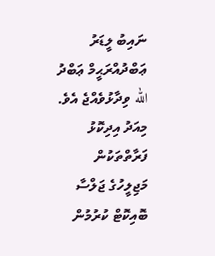ނައިބު ލީޑަރު ޢަބްދުއްރަޙީމް ޢަބްދު الله ވިދާޅުވެއްޖެ އެވެ.
މިއަދު އިދިކޮޅު ފަރާތްތަކުން  މަޖިލީހުގެ ޖަލްސާ ބޮއިކޮޓް ކުރުމުން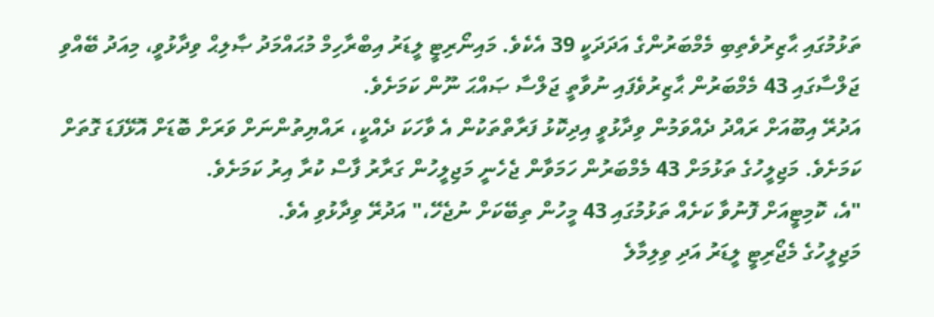ތަޅުމުގައި ޙާޒިރުވެތިބި މެމްބަރުންގެ އަދަދަކީ 39 އެކެވެ. މައިނޯރިޓީ ލީޑަރު އިބްރާހިމް މުޙައްމަދު ޞާލިޙް ވިދާޅުވީ، މިއަދު ބޭއްވި ޖަލްސާގައި 43 މެމްބަރުން ޙާޒިރުވެފައި ނުވާތީ ޖަލްސާ ޞައްޙަ ނޫން ކަމަށެވެ.
އަދުރޭ އިބޫއަށް ރައްދު ދެއްވަމުން ވިދާޅުވީ އިދިކޮޅު ފަރާތްތަކުން އެ ވާހަކަ ދެއްކީ، ރައްޔިތުންނަށް ވަރަށް ބޮޑަށް އޮޅޭފަޑަ ގޮތަށް ކަމަށެވެ. މަޖިލީހުގެ ތަޅުމަށް 43 މެމްބަރުން ހަމަވާން ޖެހެނީ މަޖިލީހުން ގަރާރު ފާސް ކުރާ އިރު ކަމަށެވެ.
"އެ، ކޮމިޓީއަށް ފޮނުވާ ކަށެއް ތަޅުމުގައި 43 މީހުން ތިބޭކަށް ނުޖެހޭ،" އަދުރޭ ވިދާޅުވި އެވެ.
މަޖިލީހުގެ މެޖޯރިޓީ ލީޑަރު އަދި ވިލިމާލެ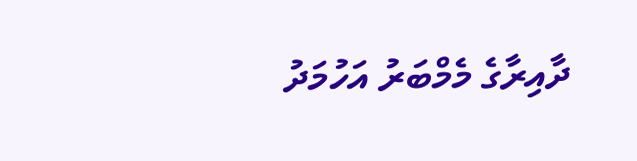ދާއިރާގެ މެމްބަރު އަހުމަދު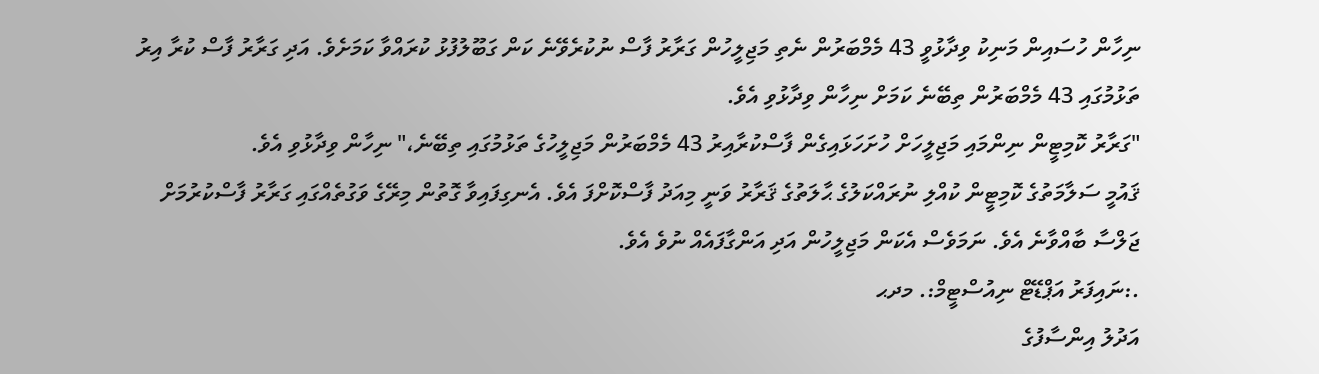ނިހާން ހުސައިން މަނިކު ވިދާޅުވީ 43 މެމްބަރުން ނެތި މަޖިލީހުން ގަރާރު ފާސް ނުކުރެވޭނެ ކަން ގަބޫލުފުޅު ކުރައްވާ ކަމަށެވެ. އަދި ގަރާރު ފާސް ކުރާ އިރު ތަޅުމުގައި 43 މެމްބަރުން ތިބޭނެ ކަމަށް ނިހާން ވިދާޅުވި އެވެ.
"ގަރާރު ކޮމިޓީން ނިންމައި މަޖިލީހަށް ހުށަހަޅައިގެން ފާސްކުރާއިރު 43 މެމްބަރުން މަޖިލީހުގެ ތަޅުމުގައި ތިބޭނެ،" ނިހާން ވިދާޅުވި އެވެ.
ޤައުމީ ސަލާމަތުގެ ކޮމިޓީން ކުއްލި ނުރައްކަލުގެ ޙާލަތުގެ ޤަރާރު ވަނީ މިއަދު ފާސްކޮށްފަ އެވެ. އެނގިފައިވާ ގޮތުން މިރޭގެ ވަގުތެއްގައި ގަރާރު ފާސްކުރުމަށް ޖަލްސާ ބާއްވާނެ އެވެ. ނަމަވެސް އެކަން މަޖިލީހުން އަދި އަންގާފައެއް ނުވެ އެވެ.
.:ނައިފަރު އަޕްޑޭޓް ނިއުސްޓީމް:. މދޙ
އަދުލު އިންސާފުގެ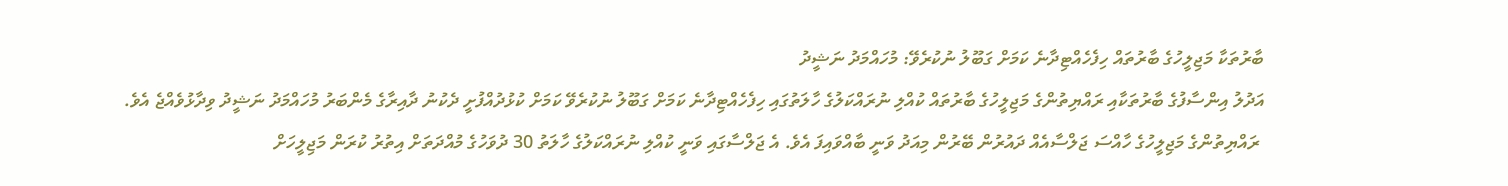ބާރުތަކާ މަޖިލީހުގެ ބާރުތައް ހިފެހެއްޓިދާނެ ކަމަށް ގަބޫލު ނުކުރެވޭ: މުހައްމަދު ނަޝީދު
އަދުލު އިންސާފުގެ ބާރުތަކާއި ރައްޔިތުންގެ މަޖިލީހުގެ ބާރުތައް ކުއްލި ނުރައްކަލުގެ ހާލަތުގައި ހިފެހެއްޓިދާނެ ކަމަށް ގަބޫލު ނުކުރެވޭ ކަމަށް ކުޅުދުއްފުށީ ދެކުނު ދާއިރާގެ މެންބަރު މުހައްމަދު ނަޝީދު ވިދާޅުވެއްޖެ އެވެ.
 ރައްޔިތުންގެ މަޖިލީހުގެ ހާއްސަ ޖަލްސާއެއް ދައުރުން ބޭރުން މިއަދު ވަނީ ބާއްވައިފަ އެވެ. އެ ޖަލްސާގައި ވަނީ ކުއްލި ނުރައްކަލުގެ ހާލަތު 30 ދުވަހުގެ މުއްދަތަށް އިތުރު ކުރަން މަޖިލީހަށް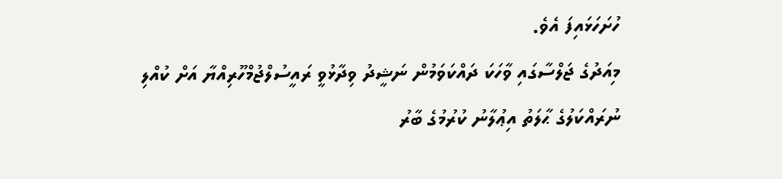ހުށަހަޅައިފަ އެވެ.
މިއަދުގެ ޖަލްސާގައި ވާހަކަ ދައްކަވަމުން ނަޝީދު ވިދާޅުވީ ރައީސުލްޖުމްހޫރިއްޔާ އަށް ކުއްލި ނުރައްކަލުގެ ޙާލަތު އިޢުލާނު ކުރުމުގެ ބާރު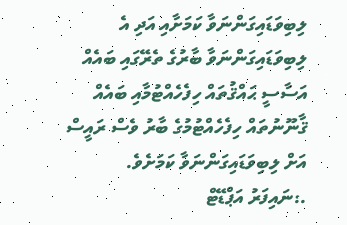ލިބިވަޑައިގަންނަވާ ކަމަށާއި އަދި އެ ލިބިވަޑައިގަންނަވާ ބާރުގެ ތެރޭގައި ބައެއް އަސާސީ ޙައްޤުތައް ހިފެހެއްޓުމާއި ބައެއް ޤާނޫނުތައް ހިފެހެއްޓުމުގެ ބާރު ވެސް ރައީސް އަށް ލިބިވަޑައިގަންނަވާ ކަމަށެވެ.
.:ނައިފަރު އަޕްޑޭޓް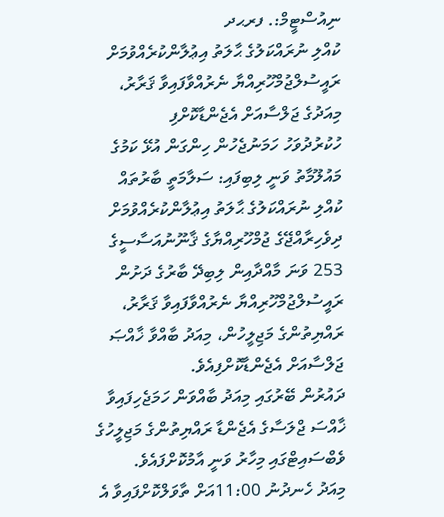ނިއުސްޓީމް:. ފރޙދ
ކުއްލި ނުރައްކަލުގެ ޙާލަތު އިޢުލާންކުރެއްވުމަށް ރައީސުލްޖުމްހޫރިއްޔާ ނެރުއްވާފައިވާ ޤަރާރު، މިއަދުގެ ޖަލްސާއަށް އެޖެންޑާކޮށްފި
ހުކުރުދުވަހު ހަމަނުޖެހުން ހިންގަން އުޅޭ ކަމުގެ މައުލޫމާތު ވަނީ ލިބިފައި: ސަލާމަތީ ބާރުތައް
ކުއްލި ނުރައްކަލުގެ ޙާލަތު އިޢުލާންކުރެއްވުމަށް ދިވެހިރާއްޖޭގެ ޖުމްހޫރިއްޔާގެ ޤާނޫނުއަސާސީގެ 253 ވަނަ މާއްދާއިން ލިބިދޭ ބާރުގެ ދަށުން  ރައީސުލްޖުމްހޫރިއްޔާ ނެރުއްވާފައިވާ ޤަރާރު، ރައްޔިތުންގެ މަޖިލީހުން، މިއަދު ބާއްވާ ޚާއްޞަ ޖަލްސާއަށް އެޖެންޑާކޮށްފިއެވެ.
ދައުރުން ބޭރުގައި މިއަދު ބާއްވަން ހަމަޖެހިފައިވާ ޚާއްސަ ޖްލަސާގެ އެޖެންޑާ ރައްޔިތުންގެ މަޖިލީހުގެ ވެބްސައިޓްގައި މިހާރު ވަނީ އާމުކޮށްފައެވެ.
މިއަދު ހެނދުނު 11:00އަށް ތާވަލްކޮށްފައިވާ އެ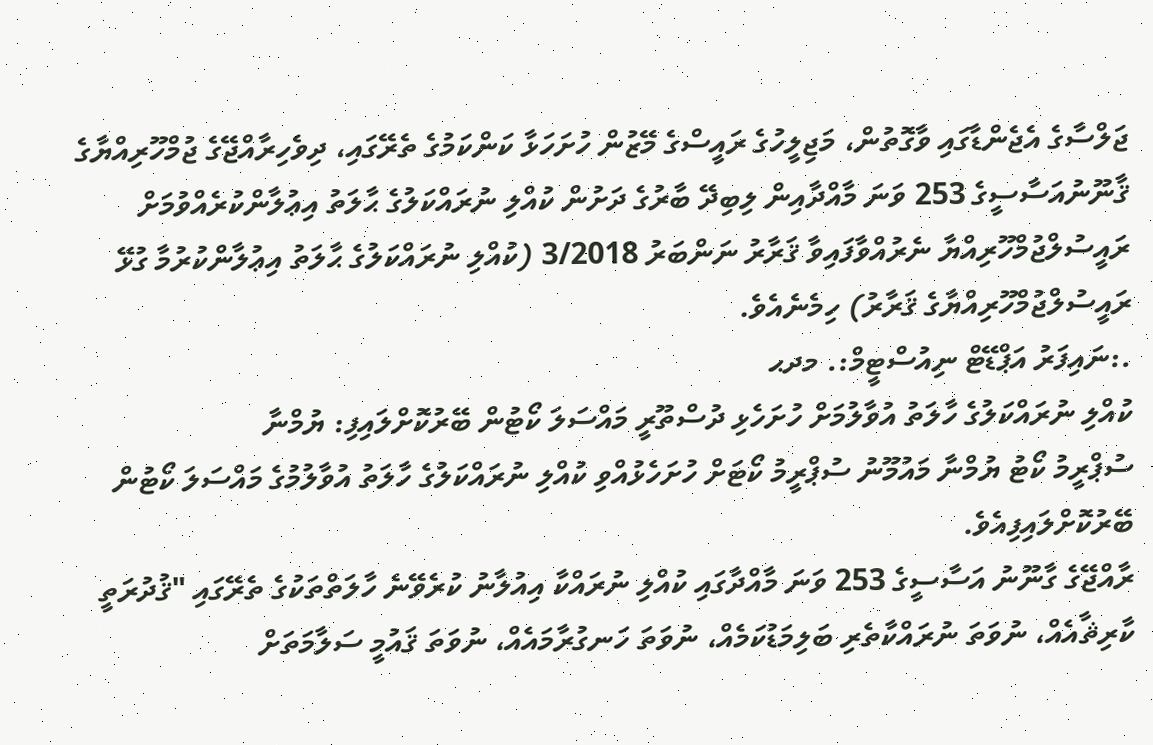ޖަލްސާގެ އެޖެންޑާގައި ވާގޮތުން، މަޖިލީހުގެ ރައީސްގެ މޭޒުން ހުށަހަޅާ ކަންކަމުގެ ތެރޭގައި، ދިވެހިރާއްޖޭގެ ޖުމްހޫރިއްޔާގެ ޤާނޫނުއަސާސީގެ 253 ވަނަ މާއްދާއިން ލިބިދޭ ބާރުގެ ދަށުން ކުއްލި ނުރައްކަލުގެ ޙާލަތު އިޢުލާންކުރެއްވުމަށް ރައީސުލްޖުމްހޫރިއްޔާ ނެރުއްވާފައިވާ ޤަރާރު ނަންބަރު 3/2018 (ކުއްލި ނުރައްކަލުގެ ޙާލަތު އިޢުލާންކުރުމާ ގުޅޭ ރައީސުލްޖުމްހޫރިއްޔާގެ ޤަރާރު) ހިމެނެއެވެ.
.:ނައިފަރު އަޕްޑޭޓް ނިއުސްޓީމް:. މދޙ
ކުއްލި ނުރައްކަލުގެ ހާލަތު އުވާލުމަށް ހުށަހެޅި ދުސްތޫރީ މައްސަލަ ކޯޓުން ބޭރުކޮށްލައިފި: ޔުމްނާ
ސުޕްރީމު ކޯޓު ޔުމްނާ މައުމޫނު ސުޕްރީމު ކޯޓަށް ހުށަހެޅުއްވި ކުއްލި ނުރައްކަލުގެ ހާލަތު އުވާލުމުގެ މައްސަލަ ކޯޓުން ބޭރުކޮށްލައިފިއެވެ.
ރާއްޖޭގެ ގާނޫނު އަސާސީގެ 253 ވަނަ މާއްދާގައި ކުއްލި ނުރައްކާ އިއުލާނު ކުރެވޭނެ ހާލަތްތަކުގެ ތެރޭގައި "ޤުދުރަތީ ކާރިޘާއެއް، ނުވަތަ ނުރައްކާތެރި ބަލިމަޑުކަމެއް، ނުވަތަ ހަނގުރާމައެއް، ނުވަތަ ޤައުމީ ސަލާމަތަށް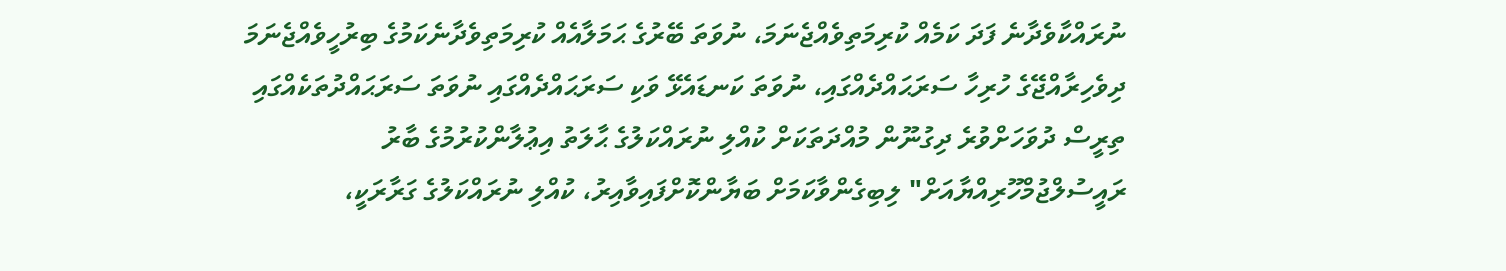ނުރައްކާވެދާނެ ފަދަ ކަމެއް ކުރިމަތިވެއްޖެނަމަ، ނުވަތަ ބޭރުގެ ޙަމަލާއެއް ކުރިމަތިވެދާނެކަމުގެ ބިރުހީވެއްޖެނަމަ ދިވެހިރާއްޖޭގެ ހުރިހާ ސަރަޙައްދެއްގައި، ނުވަތަ ކަނޑައެޅޭ ވަކި ސަރަޙައްދެއްގައި ނުވަތަ ސަރަޙައްދުތަކެއްގައި ތިރީސް ދުވަހަށްވުރެ ދިގުނޫން މުއްދަތަކަށް ކުއްލި ނުރައްކަލުގެ ޙާލަތު އިޢުލާންކުރުމުގެ ބާރު ރައީސުލްޖުމްހޫރިއްޔާއަށް" ލިބިގެންވާކަމަށް ބަޔާންކޮށްފައިވާއިރު، ކުއްލި ނުރައްކަލުގެ ގަރާރަކީ،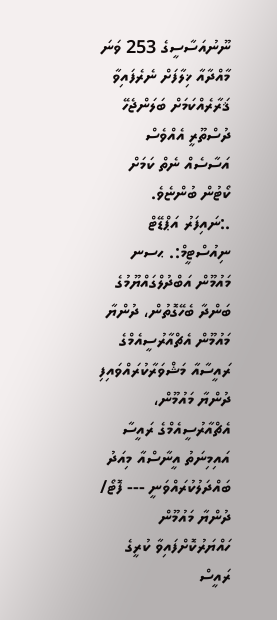ނޫނުއަސާސީގެ 253 ވަނަ މާއްދާއާ ޚިލާފަށް ނެރެފައިވާ ޤަރާރެއްކަމަށް ބަލަންޖެހޭ ދުސްތޫރީ އެއްވެސް އަސާސެއް ނެތް ކަމަށް ކޯޓުން ބުންޏެވެ.
.:ނައިފަރު އަޕްޑޭޓް ނިއުސްޓީމް:. ޙސނ
މައުމޫން އަބްދުލްގައްޔޫމުގެ ބަންދާ ބެހޭގޮތުން، ދުންޔާ މައުމޫން އެޗްއާރުސީއެމްގެ ރައީސާއާ މަޝްވަރާކުރައްވައިފި
ދުންޔާ މައުމޫން، އެޗްއާރުސީއެމްގެ ރައީސާ އައިމިނަތު އީނާސްއާ މިއަދު ބައްދަލުކުރައްވަނީ --- ފޮޓޯ/ ދުންޔާ މައުމޫން
ހައްޔަރުކޮށްފައިވާ ކުރީގެ ރައީސް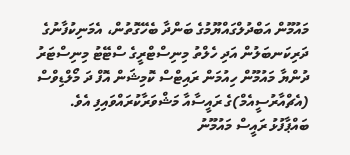މައުމޫން އަބްދުލްގައްޔޫމުގެ ބަންދާ ބެހޭގޮތުން، އެމަނިކުފާނުގެ ދަރިކަނބަލުން އަދި ހެލްތު މިނިސްޓްރީގެ ސްޓޭޓު މިނިސްޓަރު ދުންޔާ މައުމޫން ހިއުމަން ރައިޓްސް ކޮމިޝަން އޮފް ދަ މޯލްޑިވްސް (އެޗްއާރުސީއެމް)ގެ ރައީސާއާ މަޝްވަރާކުރައްވައިފި އެވެ.
ބައްޕާފުޅު ރައީސް މައުމޫނު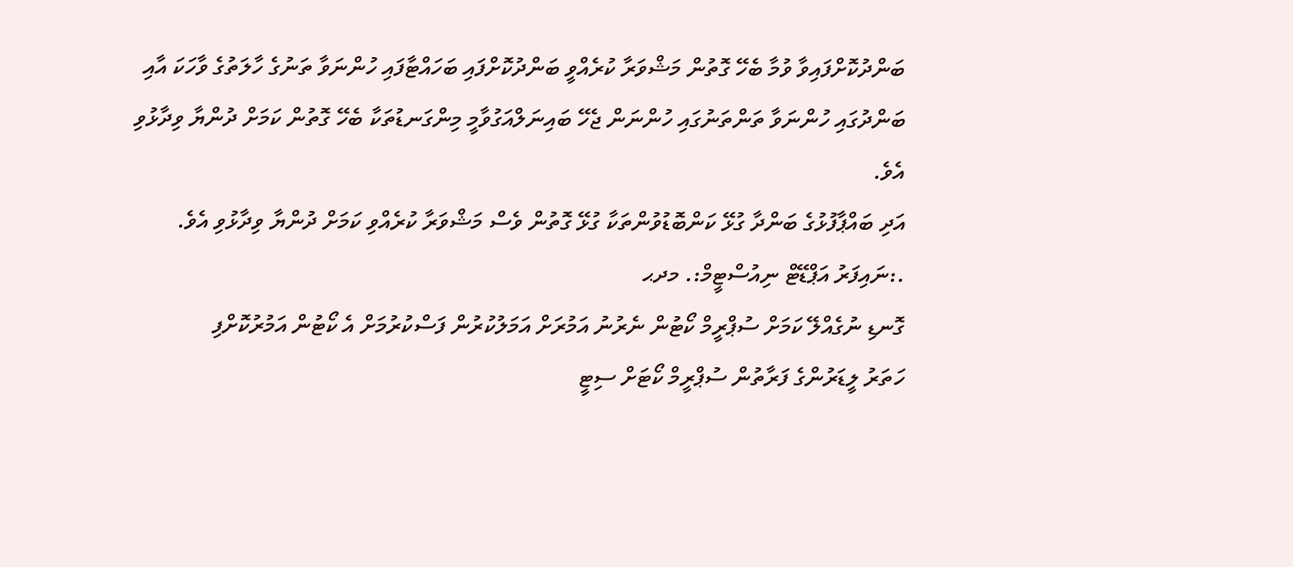ބަންދުކޮށްފައިވާ ވުމާ ބެހޭ ގޮތުން މަޝްވަރާ ކުރެއްވީ ބަންދުކޮށްފައި ބަހައްޓާފައި ހުންނަވާ ތަނުގެ ހާލަތުގެ ވާހަކަ އާއި ބަންދުގައި ހުންނަވާ ތަންތަނުގައި ހުންނަން ޖެހޭ ބައިނަލްއަގުވާމީ މިންގަނޑުތަކާ ބެހޭ ގޮތުން ކަމަށް ދުންޔާ ވިދާޅުވި އެވެ.
އަދި ބައްޕާފުޅުގެ ބަންދާ ގުޅޭ ކަންބޮޑުވުންތަކާ ގުޅޭ ގޮތުން ވެސް މަޝްވަރާ ކުރެއްވި ކަމަށް ދުންޔާ ވިދާޅުވި އެވެ.
.:ނައިފަރު އަޕްޑޭޓް ނިއުސްޓީމް:. މދޙ
ގޮނޑި ނުގެއްލޭ ކަމަށް ސުޕްރީމް ކޯޓުން ނެރުނު އަމުރަށް އަމަލުކުރުން ފަސްކުރުމަށް އެ ކޯޓުން އަމުރުކޮށްފި
ހަތަރު ލީޑަރުންގެ ފަރާތުން ސުޕްރީމް ކޯޓަށް ސިޓީ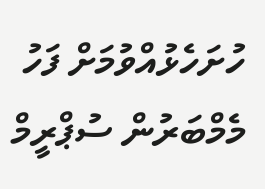ހުށަހެޅުއްވުމަށް ފަހު މެމްބަރުން ސުޕްރީމް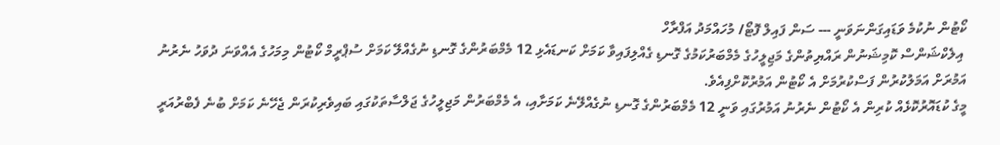ކޯޓުން ނުކުމެ ވަޑައިގަންނަވަނީ --- ސަން ފައިލް ފޮޓޯ/ މުހައްމަދު އަފްރާހް
 އިލެކްޝަންސް ކޮމިޝަނުން ރައްޔިތުންގެ މަޖިލީހުގެ މެމްބަރުކަމުގެ ގޮނޑި ގެއްލިފައިވާ ކަމަށް ކަނޑައެޅި 12 މެމްބަރުންގެ ގޮނޑި ނުގެއްލޭ ކަމަށް ސުޕްރީމް ކޯޓުން މިމަހުގެ އެއްވަނަ ދުވަހު ނެރުނު އަމުރަށް އަމަލުކުރުން ފަސްކުރުމަށް އެ ކޯޓުން އަމުރުކޮށްފިއެވެ.
މީގެ ކުޑައޮރުކޮޅެއް ކުރިން އެ ކޯޓުން ނެރުނު އަމުރުގައި ވަނީ 12 މެމްބަރުންގެ ގޮނޑި ނުގެއްލޭނެ ކަމަށާއި، އެ މެމްބަރުން މަޖިލީހުގެ ޖަލްސާތަކުގައި ބައިވެރިކުރަން ޖެހޭނެ ކަމަށް ބުނެ ފެބްރުއަރީ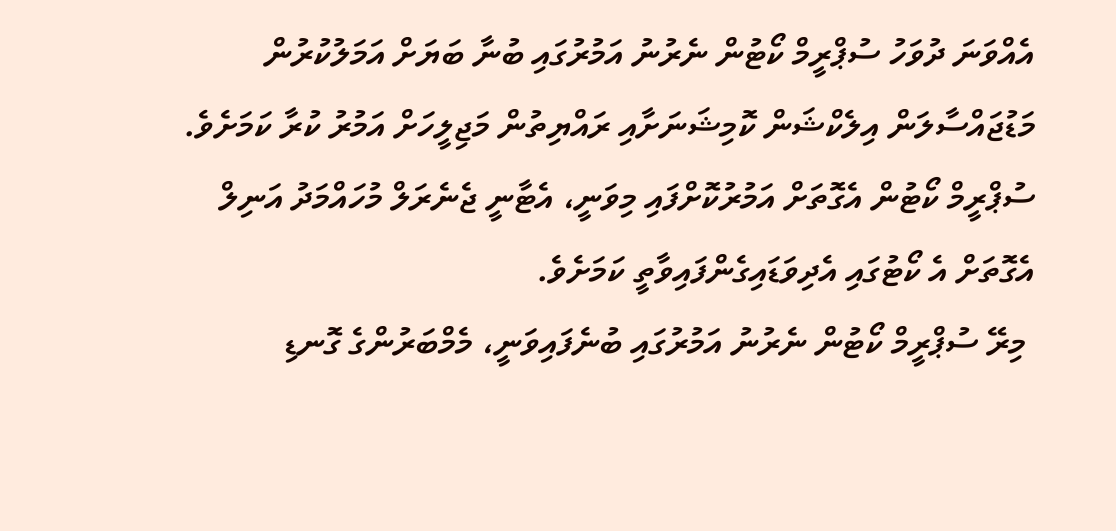އެއްވަނަ ދުވަހު ސުޕްރީމް ކޯޓުން ނެރުނު އަމުރުގައި ބުނާ ބަޔަށް އަމަލުކުރުން މަޑުޖައްސާލަން އިލެކްޝަން ކޮމިޝަނަށާއި ރައްޔިތުން މަޖިލީހަށް އަމުރު ކުރާ ކަމަށެވެ.
ސުޕްރީމް ކޯޓުން އެގޮތަށް އަމުރުކޮށްފައި މިވަނީ، އެޓާނީ ޖެނެރަލް މުހައްމަދު އަނިލް އެގޮތަށް އެ ކޯޓުގައި އެދިވަޑައިގެންފައިވާތީ ކަމަށެވެ.
 މިރޭ ސުޕްރީމް ކޯޓުން ނެރުނު އަމުރުގައި ބުނެފައިވަނީ، މެމްބަރުންގެ ގޮނޑި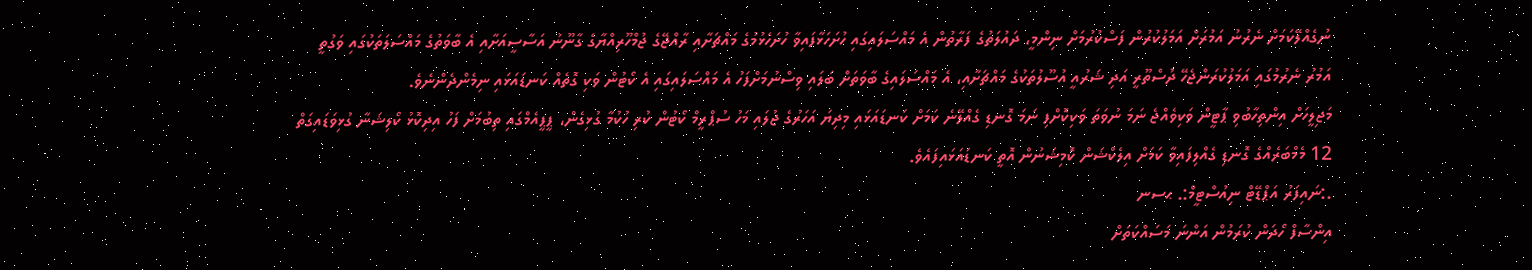ނުގެއްލޭކަމަށް ނެރުނު އަމުރަށް އަމަލުކުރުން ފަސްކުރުމަށް ނިންމީ، ދައުލަތުގެ ފަރާތުން އެ މައްސަލައިގައި ހުށަހަޅާފައިވާ ހުށަހެޅުމުގެ މައްޗަށާއި ރާއްޖޭގެ ޖުމްހޫރިއްޔާގެ ގާނޫނު އަސާސީއަށާއި އެ ބާވަތުގެ މައްސަލަތަކުގައި ވަގުތީ އަމުރު ނެރުމުގައި އަމަލުކުރަންޖެހޭ ދުސްތޫރީ އަދި ޝަރުއީ އުސޫލުތަކުގެ މައްޗަށާއި، އެ މައްސަލައިގެ ބާވަތަށް ބަލައި ވިސްނުމަށްފަހު އެ މައްސަލައިގައި އެ ކޯޓުން ވަކި ގޮތެއް ކަނޑައަޅައި ނިމެންދެންނެވެ.
މަޖިލީހަށް އިންތިހާބުވި ޕާޓީން ވަކިވެއްޖެ ނަމަ ނުވަތަ ވަކިކޮށްފި ނަމަ ގޮނޑި ގެއްލޭނެ ކަމަށް ކަނޑައަޅައި މިދިޔަ އަހަރުގެ ޖުލައި މަހު ސުޕްރީމް ކޯޓުން ކުރި ހުކުމާ ގުޅިގެން، ޕީޕީއެމްގައި ތިބުމަށް ފަހު އިދިކޮޅު ކޯލިޝަނާ ގުޅިވަޑައިގަތް 12 މެމްބަރެއްގެ ގޮނޑި ގެއްލިފައިވާ ކަމަށް އިލެކްޝަން ކޮމިޝަނުން އޮތީ ކަނޑައަޅައިފައެވެ.
.:ނައިފަރު އަޕްޑޭޓް ނިއުސްޓީމް:. ޙސނ
އިންސާފް ހޯދަން ކުރަމުން އަންނަ މަސައްކަތަށް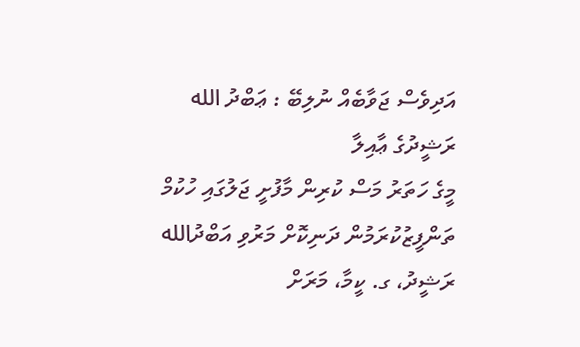އަދިވެސް ޖަވާބެއް ނުލިބޭ : ޢަބްދު الله ރަޝީދުގެ ޢާއިލާ
މީގެ ހަތަރު މަސް ކުރިން މާފުށީ ޖަލުގައި ހުކުމް ތަންފީޒުކުރަމުން ދަނިކޮށް މަރުވި އަބްދުالله ރަޝީދު، ގ. ކީމާ، މަރަށް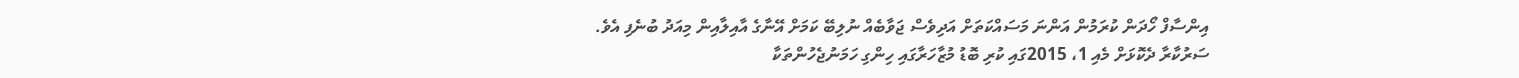އިންސާފް ހޯދަން ކުރަމުން އަންނަ މަސައްކަތަށް އަދިވެސް ޖަވާބެއް ނުލިބޭ ކަމަށް އޭނާގެ އާއިލާއިން މިއަދު ބުނެފި އެވެ.
ސަރުކާރާ ދެކޮޅަށް މެއި 1، 2015ގައި ކުރި ބޮޑު މުޒާހަރާގައި ހިންގި ހަމަނުޖެހުންތަކާ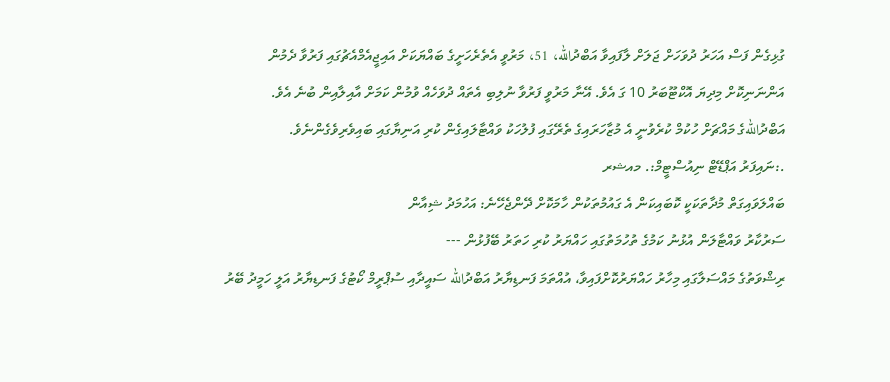ގުޅިގެން ފަސް އަހަރު ދުވަހަށް ޖަލަށް ލާފައިވާ އަބްދުالله، 51، މަރުވީ އެތެރެހަށީގެ ބައްޔަކަށް އައިޖީއެމްއެޗުގައި ފަރުވާ ދެމުން އަންނަނިކޮށް މިދިޔަ އޮކްޓޫބަރު 10 ގަ އެވެ. އޭނާ މަރުވީ ފަރުވާ ނުލިބި އެތައް ދުވަހެއް ވުމުން ކަމަށް އާއިލާއިން ބުނެ އެވެ.
އަބްދުاللهގެ މައްޗަށް ހުކުމް ކުރެވުނީ އެ މުޒާހަރައިގެ ތެރޭގައި ފުލުހަކު ވައްޓާލައިގެން ކުރި އަނިޔާގައި ބައިވެރިވެގެންނެވެ.
.:ނައިފަރު އަޕްޑޭޓް ނިއުސްޓީމް:. މއޝރ
ބައްލަވައިގަތް މުދާތަކަކީ ކޮބައިކަން އެ ގައުމުތަކުން ހާމަކޮށް ދޭންޖެހޭނެ: އަހުމަދު ޝިއާން
ސަރުކާރު ވައްޓާލަން އުޅުނު ކަމުގެ ތުހުމަތުގައި ހައްޔަރު ކުރި ހަތަރު ބޭފުޅުން ---
ރިޝްވަތުގެ މައްސަލާގައި މިހާރު ހައްޔަރުކޮށްފައިވާ، އުއްތަމަ ފަނޑިޔާރު އަބްދުالله ސައީދާއި ސުޕްރީމް ކޯޓުގެ ފަނޑިޔާރު އަލީ ހަމީދު ބޭރު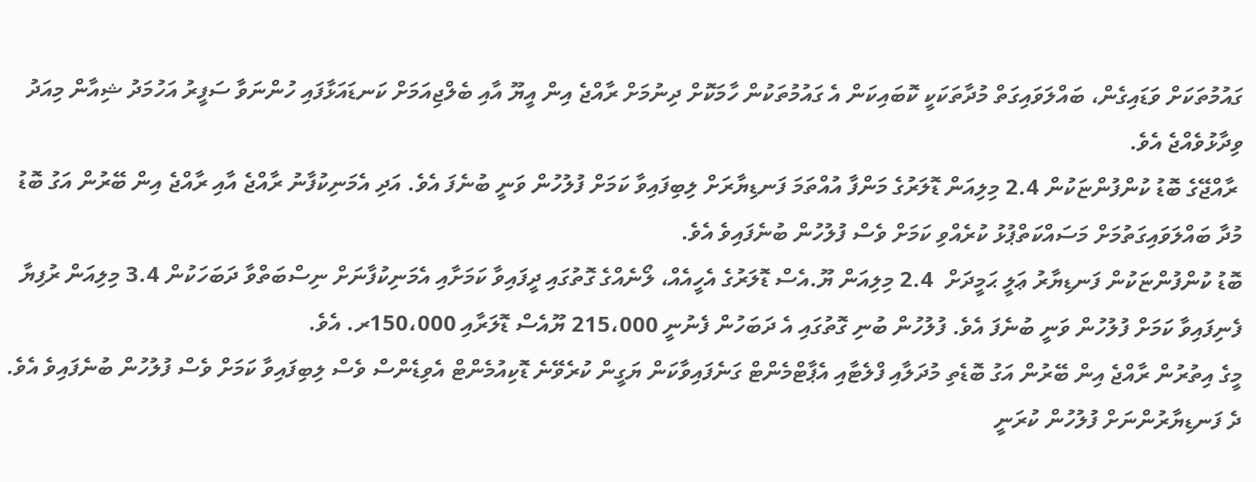ގައުމުތަކަށް ވަޑައިގެން، ބައްލަވައިގަތް މުދާތަކަކީ ކޮބައިކަން އެ ގައުމުތަކުން ހާމަކޮށް ދިނުމަށް ރާއްޖެ އިން އީޔޫ އާއި ބެލްޖިއަމަށް ކަނޑައަޅާފައި ހުންނަވާ ސަފީރު އަހުމަދު ޝިއާން މިއަދު ވިދާޅުވެއްޖެ އެވެ.
 ރާއްޖޭގެ ބޮޑު ކުންފުންޏަކުން 2.4 މިލިއަން ޑޮލަރުގެ މަންފާ އުއްތަމަ ފަނޑިޔާރަށް ލިބިފައިވާ ކަމަށް ފުލުހުން ވަނީ ބުނެފަ އެވެ. އަދި އެމަނިކުފާނު ރާއްޖެ އާއި ރާއްޖެ އިން ބޭރުން އަގު ބޮޑު މުދާ ބައްލަވައިގަތުމަށް މަސައްކަތްޕުޅު ކުރެއްވި ކަމަށް ވެސް ފުލުހުން ބުނެފައިވެ އެވެ.
ބޮޑު ކުންފުންޏަކުން ފަނޑިޔާރު ޢަލީ ޙަމީދަށް  2.4 މިލިއަން ޔޫ.އެސް ޑޮލަރުގެ އެހީއެއް، ލޯނެއްގެ ގޮތުގައި ދީފައިވާ ކަމަށާއި އެމަނިކުފާނަށް ނިސްބަތްވާ ދަބަހަކުން 3.4 މިލިއަން ރުފިޔާ ފެނިފައިވާ ކަމަށް ފުލުހުން ވަނީ ބުނެފަ އެވެ. ފުލުހުން ބުނި ގޮތުގައި އެ ދަބަހުން ފެނުނީ 215،000 ޔޫއެސް ޑޮލަރާއި 150،000ރ. އެވެ.
މީގެ އިތުރުން ރާއްޖެ އިން ބޭރުން އަގު ބޮޑެތި މުދަލާއި ފްލެޓާއި އެޕާޓްމެންޓް ގަނެފައިވާކަން ޔަގީން ކުރެވޭނެ ޑޮކިއުމެންޓް އެވިޑެންސް ވެސް ލިބިފައިވާ ކަމަށް ވެސް ފުލުހުން ބުނެފައިވެ އެވެ. ދެ ފަނޑިޔާރުންނަށް ފުލުހުން ކުރަނީ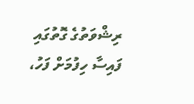ރިޝްވަތުގެ ގޮތުގައި ފައިސާ ހިފުމަށް ފަހު،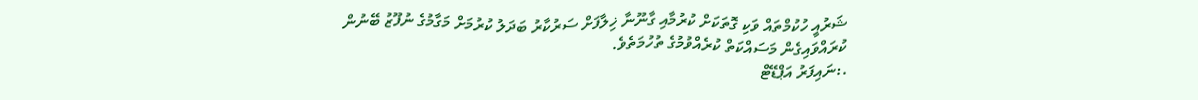ޝަރުއީ ހުކުމްތައް ވަކި ގޮތަކަށް ކުރުމާއި ގާނޫނާ ޚިލާފަށް ސަރުކާރު ބަދަލު ކުރުމަށް މަގާމުގެ ނުފޫޒު ބޭނުން ކުރައްވައިގެން މަސައްކަތް ކުރެއްވުމުގެ ތުހުމަތެވެ.
.:ނައިފަރު އަޕްޑޭޓް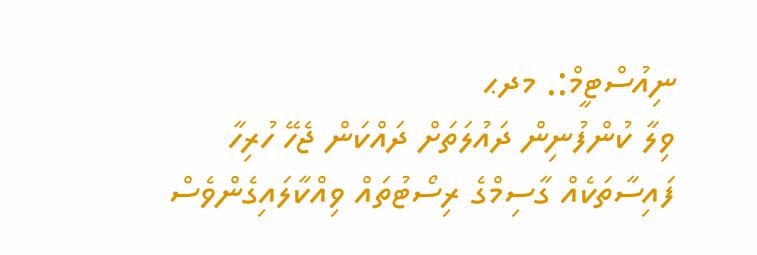ނިއުސްޓީމް:. މދޙ
ވިލާ ކުންފުނިން ދައުލަތަށް ދައްކަން ޖެހޭ ހުރިހާ ފައިސާތަކެއް ގާސިމްގެ ރިސޯޓުތައް ވިއްކާލައިގެންވެސް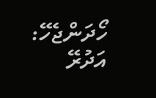ހޯދަންޖެހޭ: އަދުރޭ